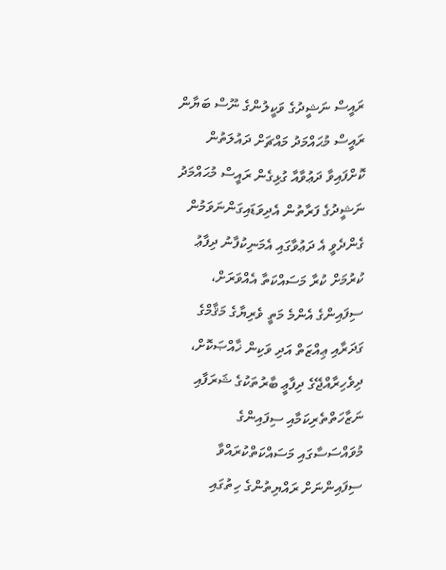ރައީސް ނަޝީދުގެ ވަކީލުންގެ ނޫސް ބަޔާން
ރައީސް މުޙައްމަދު މައްޗަށް ދައުލަތުން ކޮށްފައިވާ ދަޢުވާއާ ގުޅިގެން ރައީސް މުޙައްމަދު ނަޝީދުގެ ފަރާތުން އެދިވަޑައިގަންނަވަމުން ގެންދެވީ އެ ދަޢުވާގައި އެމަނިކުފާނު ދިފާޢު ކުރުމަށް ކުރާ މަސައްކަތާ އެއްވަރަށް، ސިފައިންގެ އެންމެ މަތީ ވެރިޔާގެ މަޤާމްގެ ގަދަރާއި ޢިއްޒަތް އަދި ވަކިން ޚާއްޞަކޮށް، ދިވެހިރާއްޖޭގެ ދިފާޢީ ބާރުތަކުގެ ޝަރަފާއި ނަޒާހަތްތެރިކަމާއި ސިފައިންގެ މުވައްސަސާގައި މަސައްކަތްކުރައްވާ ސިފައިންނަށް ރައްޔިތުންގެ ހިތުގައި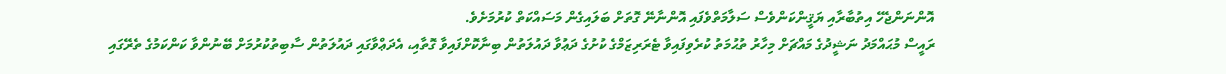އޮންނަންޖެހޭ އިތުބާރާއި ޔަޤީންކަންވެސް ސަލާމަތްވެފައި އޮންނާނޭ ގޮތަށް ބަލައިގެން މަސައްކަތް ކުރުމަށެވެ.
ރައީސް މުޙައްމަދު ނަޝީދުގެ މައްޗަށް މިހާރު ތުޙުމަތު ކުރެވިފައިވާ ޓެރަރިޒަމްގެ ކުށުގެ ދަޢުވާ ދައުލަތުން ބިނާކޮށްފައިވާ ގޮތާއި، އެދަޢްވާގައި ދައުލަތުން ސާބިތުކުރުމަށް ބޭނުންވާ ކަންކަމުގެ ތެރޭގައި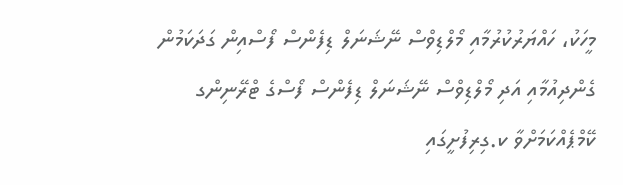މީހަކު، ހައްޔަރުކުރުމާއި މޯލްޑިވްސް ނޭޝަނަލް ޑިފެންސް ފޯސްއިން ގަދަކަމުން ގެންދިއުމާއި އަދި މޯލްޑިވްސް ނޭޝަނަލް ޑިފެންސް ފޯސްގެ ޓްރޭނިންގ ކޭމްޕެއްކަމަށްވާ ކ.ގިރިފުށީގައި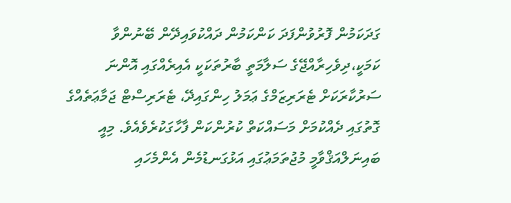ގަދަކަމުން ފޮރުވުންފަދަ ކަންކަމުން ދައްކުވައިދޭން ބޭނުންވާ ކަމަކީ،ދިވެހިރާއްޖޭގެ ސަލާމަތީ ބާރުތަކަކީ އެއިރެއްގައި އޮންނަ ސަރުކާރަކަށް ޓެރަރިޒަމްގެ ޢަމަލު ހިންގައިދޭ، ޓެރަރިސްޓް ޖަމާޢަތެއްގެ ގޮތުގައި ދެއްކުމަށް މަސައްކަތް ކުރުންކަން ފާހާގަކުރެވެއެވެ. މިއީ ބައިނަލްއަޤްވާމީ މުޖުތަމަޢުގައި އަޅުގަނޑުމެން އެންމެހައި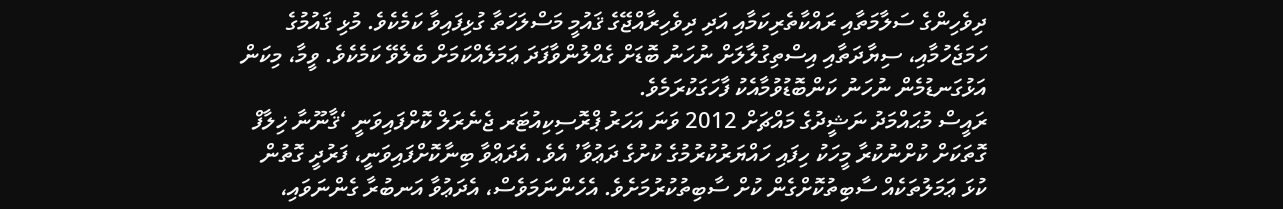ދިވެހިންގެ ސަލާމަތާއި ރައްކާތެރިކަމާއި އަދި ދިވެހިރާއްޖޭގެ ޤައުމީ މަސްލަހަތާ ގުޅިފައިވާ ކަމެކެވެ. މުޅި ޤައުމުގެ ހަމަޖެހުމާއި، ސިޔާދަތާއި އިސްތިގުލާލަށް ނުހަނު ބޮޑަށް ގެއްލުންވާފަދަ ޢަމަލެއްކަމަށް ބެލެވޭ ކަމެކެވެ. ވީމާ، މިކަން އަޅުގަނޑުމެން ނުހަނު ކަންބޮޑުވުމާއެކު ފާހަގަކުރަމެވެ.
ރައީސް މުޙައްމަދު ނަޝީދުގެ މައްޗަށް 2012 ވަނަ އަހަރު ޕްރޮސިކިއުޓަރ ޖެނެރަލް ކޮށްފައިވަނީ ‘ޤާނޫނާ ޚިލާފް ގޮތަކަށް ކުށްނުކުރާ މީހަކު ހިފައި ހައްޔަރުކުރުމުގެ ކުށުގެ ދަޢުވާ’ އެވެ. އެދަޢްވާ ބިނާކޮށްފައިވަނީ، ފަރުދީ ގޮތުން ކުޅަ ޢަމަލުތަކެއް ސާބިތުކޮށްގެން ކުށް ސާބިތުކުރުމަށެވެ. އެހެންނަމަވެސް، އެދަޢުވާ އަނބުރާ ގެންނަވައި،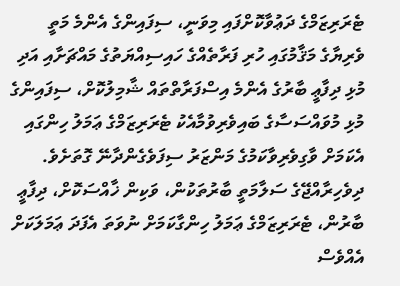ޓެރަރިޒަމްގެ ދަޢުވާކޮށްފައި މިވަނީ، ސިފައިންގެ އެންމެ މަތީ ވެރިޔާގެ މަޤާމުގައި ހުރި ފަރާތެއްގެ ހައިސިއްޔަތުގެ މައްޗަށާއި އަދި މުޅި ދިފާޢީ ބާރުގެ އެންމެ އިސްފަރާތްތައް ޝާމިލުކޮށް، ސިފައިންގެ މުޅި މުވައްސަސާގެ ބައިވެރިވުމާއެކު ޓެރަރިޒަމްގެ ޢަމަލު ހިންގައި އެކަމަށް ވާގިވެރިވާކަމުގެ މަންޒަރު ސިފަވެގެންދާނޭ ގޮތަށެވެ.
ދިވެހިރާއްޖޭގެ ސަލާމަތީ ބާރުތަކުން، ވަކިން ޚާއްސަކޮށް، ދިފާޢީ ބާރުން، ޓެރަރިޒަމްގެ ޢަމަލު ހިންގާކަމަށް ނުވަތަ އެފަދަ ޢަމަލަކަށް އެއްވެސް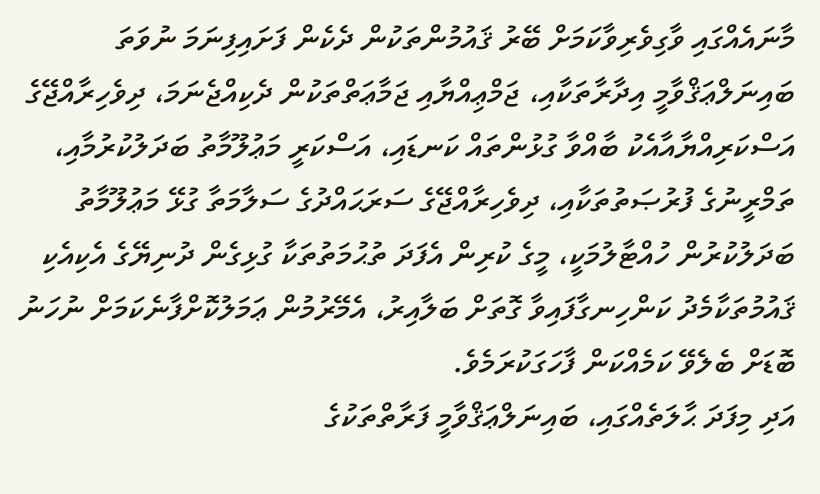މާނައެއްގައި ވާގިވެރިވާކަމަށް ބޭރު ޤައުމުންތަކުން ދެކެން ފަށައިފިނަމަ ނުވަތަ ބައިނަލްޢަޤްވާމީ އިދާރާތަކާއި، ޖަމްޢިއްޔާއި ޖަމާޢަތްތަކުން ދެކިއްޖެނަމަ، ދިވެހިރާއްޖޭގެ އަސްކަރިއްޔާއާއެކު ބާއްވާ ގުޅުންތައް ކަނޑައި، އަސްކަރީ މަޢުލޫމާތު ބަދަލުކުރުމާއި، ތަމްރީނުގެ ފުރުޞަތުތަކާއި، ދިވެހިރާއްޖޭގެ ސަރަޙައްދުގެ ސަލާމަތާ ގުޅޭ މަޢުލޫމާތު ބަދަލުކުރުން ހުއްޓާލުމަކީ، މީގެ ކުރިން އެފަދަ ތުޙުމަތުތަކާ ގުޅިގެން ދުނިޔޭގެ އެކިއެކި ޤައުމުތަކާމެދު ކަންހިނގާފައިވާ ގޮތަށް ބަލާއިރު، އެމޭރުމުން ޢަމަލުކޮށްފާނެކަމަށް ނުހަނު ބޮޑަށް ބެލެވޭ ކަމެއްކަން ފާހަގަކުރަމެވެ.
އަދި މިފަދަ ޙާލަތެއްގައި، ބައިނަލްޢަޤްވާމީ ފަރާތްތަކުގެ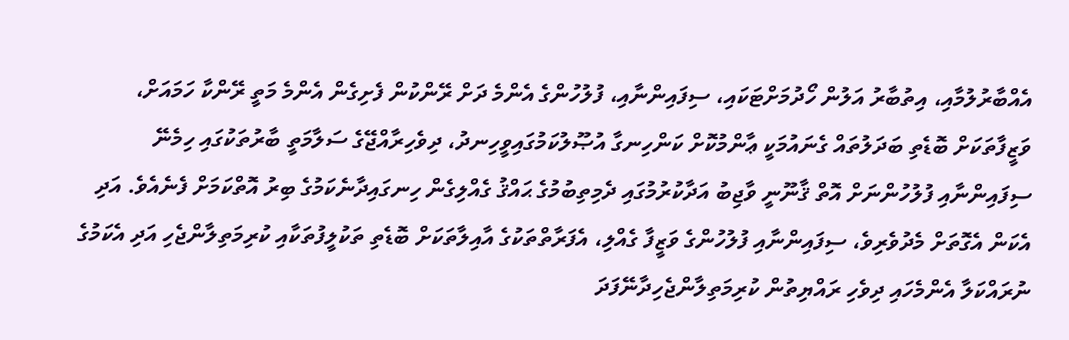އެއްބާރުލުމާއި، އިތުބާރު އަލުން ހޯދުމަށްޓަކައި، ސިފައިންނާއި، ފުލުހުންގެ އެންމެ ދަށް ރޭންކުން ފެށިގެން އެންމެ މަތީ ރޭންކާ ހަމައަށް، ވަޒީފާތަކަށް ބޮޑެތި ބަދަލުތައް ގެނައުމަކީ ޢާންމުކޮށް ކަންހިނގާ އުޞޫލުކަމުގައިވީހިނދު، ދިވެހިރާއްޖޭގެ ސަލާމަތީ ބާރުތަކުގައި ހިމެނޭ ސިފައިންނާއި ފުލުހުންނަށް އޮތް ޤާނޫނީ ވާޖިބު އަދާކުރުމުގައި ދެމިތިބުމުގެ ޙައްޤު ގެއްލިގެން ހިނގައިދާނެކަމުގެ ބިރު އޮތްކަމަށް ފެނެއެވެ. އަދި އެކަން އެގޮތަށް މެދުވެރިވެ، ސިފައިންނާއި ފުލުހުންގެ ވަޒީފާ ގެއްލި، އެފަރާތްތަކުގެ އާއިލާތަކަށް ބޮޑެތި ތަކުލީފުތަކާއި ކުރިމަތިލާންޖެހި އަދި އެކަމުގެ ނުރައްކަލާ އެންމެހައި ދިވެހި ރައްޔިތުން ކުރިމަތިލާންޖެހިދާނޭފަދަ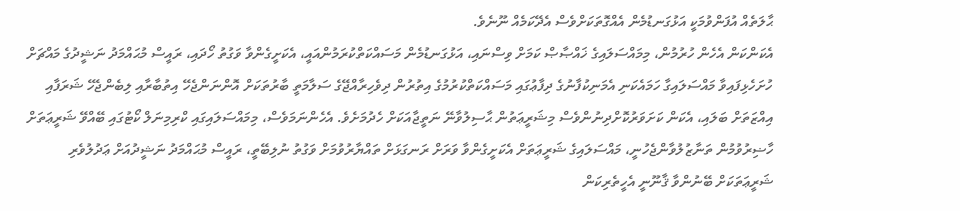ޙާލަތެއް އުފަންވުމަކީ އަޅުގަނޑުމެން އެއްގޮތަކަށްވެސް އެދޭކަމެއް ނޫނެވެ.
އެކަންކަން އެހެން ހުރުމުން، މިމައްސަލައިގެ ޚައްޞާޞް ކަމަށް ވިސްނައި، އަޅުގަނޑުމެން މަސައްކަތްކުރަމުންއައީ، އެކަށީގެންވާ ވަގުތު ހޯދައި، ރައީސް މުޙައްމަދު ނަޝީދުގެ މައްޗަށް ހުށަހެޅިފައިވާ މައްސަލައިގާ ހަމައެކަނި އެމަނިކުފާނުގެ ދިފާޢުގައި މަސައްކަތްކުރުމުގެ އިތުރުން ދިވެހިރާއްޖޭގެ ސަލާމަތީ ބާރުތަކަށް އޮންނަންޖެހޭ އިތުބާރާއި ލިބެންޖެހޭ ޝަރަފާއި އިއްޒަތަށް ބަލައި، އެކަން ކަށަވަރުކޮށްދިނުންވެސް މިޝަރީޢަތުން ޙާސިލުވާނޭ ނަތީޖާއަކަށް ހެދުމަށެވެ. އެހެންނަމަވެސް، މިމައްސަލައިގައި ކްރިމިނަލް ކޯޓުގައި ބޭއްވޭ ޝަރީޢަތަށް ހާޟިރުވުމުން ތަނާޒުލުވާންޖެހުނީ، މައްސަލައިގެ ޝަރީޢަތަށް އެކަށީގެންވާ ވަރަށް ރަނގަޅަށް ތައްޔާރުވުމަށް ވަގުތު ނުލިބޭތީ، ރައީސް މުޙައްމަދު ނަޝީދުއަށް ޢަދުލުވެރި ޝަރީޢަތަކަށް ބޭނުންވާ ޤާނޫނީ އެހީތެރިކަން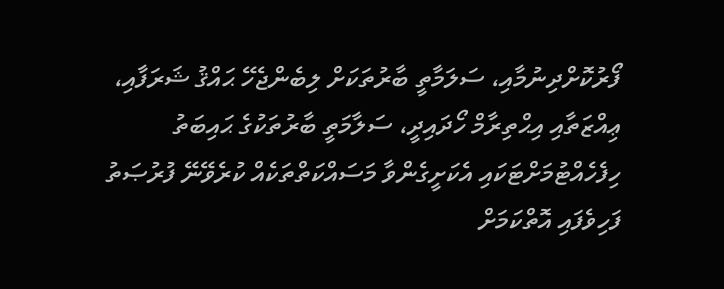ފޯރުކޮށްދިނުމާއި، ސަލަމާތީ ބާރުތަކަށް ލިބެންޖެހޭ ޙައްޤު ޝަރަފާއި، ޢިއްޒަތާއި އިޙްތިރާމް ހޯދައިދީ، ސަލާމަތީ ބާރުތަކުގެ ޙައިބަތު ހިފެހެއްޓުމަށްޓަކައި އެކަށީގެންވާ މަސައްކަތްތަކެއް ކުރެވޭނޭ ފުރުޞަތު ފަހިވެފައި އޮތްކަމަށް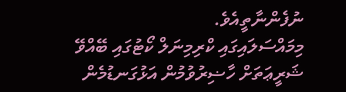ނުފެންނާތީއެވެ.
މިމައްސަލައިގައި ކްރިމިނަލް ކޯޓުގައި ބޭއްވޭ ޝަރީޢަތަށް ހާޟިރުވުމުން އަޅުގަނޑުމެން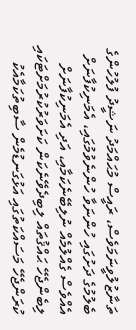ތަނާޒުލުވީނަމަވެސް، ރައީސް މުޙައްމަދު ނަޝީދު ފުލުހުންގެ ބެލުމުގެ ދަށުގައި ހުންނަވާ ހުންނެވުމުގައި، އެމަނިކުފާނަށް އެއްވެސް ގެއްލުމެއް ނުލިބޭނެކަމާއި، އަދި އެމަނިކުފާނަށް ލިބެންޖެހޭ ޙައްޤުތައް ލިބިދެވޭނެކަން ކަށަވަރުކުރުމަށްޓަކައި ކުރަންޖެހޭ މަސައްކަތުގައި އަޅުގަނޑުމެން ސާބިތުކަމާއެކު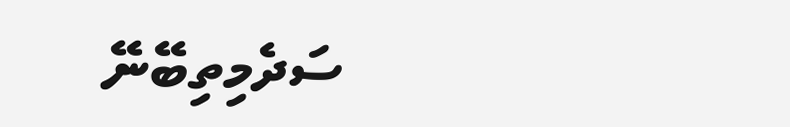ސަދެމިތިބޭނޭ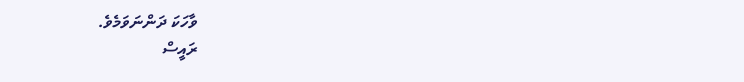ވާހަކަ ދަންނަވަމެވެ.
ރައީސް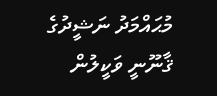މުޙައްމަދު ނަޝީދުގެ ޤާނޫނީ ވަކީލުން